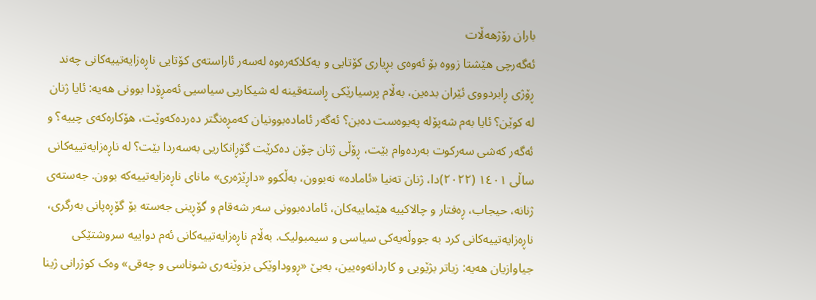باران رۆژهەڵات
ئەگەرچی هێشتا زووە بۆ ئەوەی بڕیاری کۆتایی و یەکلاکەرەوە لەسەر ئاراستەی کۆتایی ناڕەزایەتییەکانی چەند ڕۆژی ڕابردووی ئێران بدەین، بەڵام پرسیارێکی ڕاستەقینە لە شیکاریی سیاسیی ئەمڕۆدا بوونی هەیە: ئایا ژنان لە کوێن؟ ئایا بەم شەپۆلە پەیوەست دەبن؟ ئەگەر ئامادەبوونیان کەمڕەنگتر دەردەکەوێت، هۆکارەکەی چییە؟ و ئەگەر کەشی سەرکوت بەردەوام بێت، ڕۆڵی ژنان چۆن دەکرێت گۆڕانکاریی بەسەردا بێت؟ لە ناڕەزایەتییەکانی ساڵی ١٤٠١ (٢٠٢٢)دا، ژنان تەنیا «ئامادە» نەبوون، بەڵکوو «داڕێژەری» مانای ناڕەزایەتییەکە بوون. جەستەی ژنانە، حیجاب، ڕەفتار و چالاکییە هێماییەکان، ئامادەبوونی سەر شەقام و گۆڕینی جەستە بۆ گۆڕەپانی بەرگری، ناڕەزایەتییەکانی کرد بە جووڵەیەکی سیاسی و سیمبولیک. بەڵام ناڕەزایەتییەکانی ئەم دواییە سروشتێکی جیاوازیان هەیە: زیاتر بژێویی و کاردانەوەیین، بەبێ «ڕووداوێکی بزوێنەری شوناسی و چەقی» وەک کوژرانی ژینا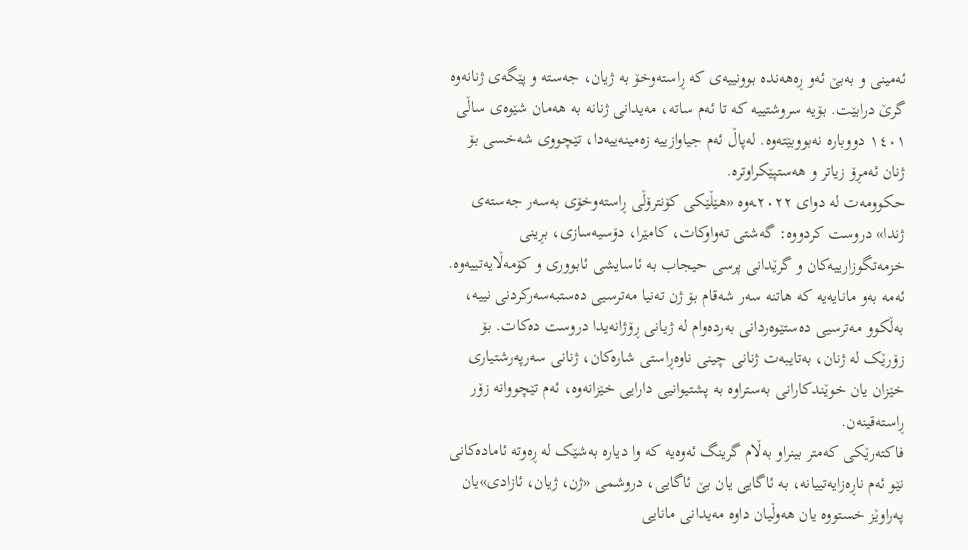ئەمینی و بەبێ ئەو ڕەهەندە بوونییەی کە ڕاستەوخۆ بە ژیان، جەستە و پێگەی ژنانەوە گرێ درابێت. بۆیە سروشتییە کە تا ئەم ساتە، مەیدانی ژنانە بە هەمان شێوەی ساڵی ١٤٠١ دووبارە نەبووبێتەوە. لەپاڵ ئەم جیاوازییە زەمینەییەدا، تێچووی شەخسی بۆ ژنان ئەمڕۆ زیاتر و هەستپێکراوترە.
حکوومەت لە دوای ٢٠٢٢ـەوە «هێڵێکی کۆنترۆڵی ڕاستەوخۆی بەسەر جەستەی ژندا» دروست کردووە: گەشتی تەواوکات، کامێرا، دۆسیەسازی، بڕینی خزمەتگوزارییەکان و گرێدانی پرسی حیجاب بە ئاسایشی ئابووری و کۆمەڵایەتییەوە. ئەمە بەو مانایەیە کە هاتنە سەر شەقام بۆ ژن تەنیا مەترسیی دەستبەسەرکردنی نییە، بەڵکوو مەترسیی دەستێوەردانی بەردەوام لە ژیانی ڕۆژانەیدا دروست دەکات. بۆ زۆرێک لە ژنان، بەتایبەت ژنانی چینی ناوەڕاستی شارەکان، ژنانی سەرپەرشتیاری خێزان یان خوێندکارانی بەستراوە بە پشتیوانیی دارایی خێزانەوە، ئەم تێچووانە زۆر ڕاستەقینەن.
فاکتەرێکی کەمتر بینراو بەڵام گرینگ ئەوەیە کە وا دیارە بەشێک لە ڕەوتە ئامادەکانی نێو ئەم ناڕەزایەتییانە، بە ئاگایی یان بێ ئاگایی، دروشمی «ژن، ژیان، ئازادی»یان پەراوێز خستووە یان هەوڵیان داوە مەیدانی مانایی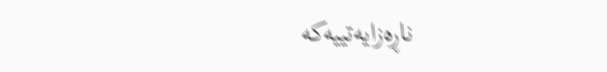ناڕەزایەتییەکە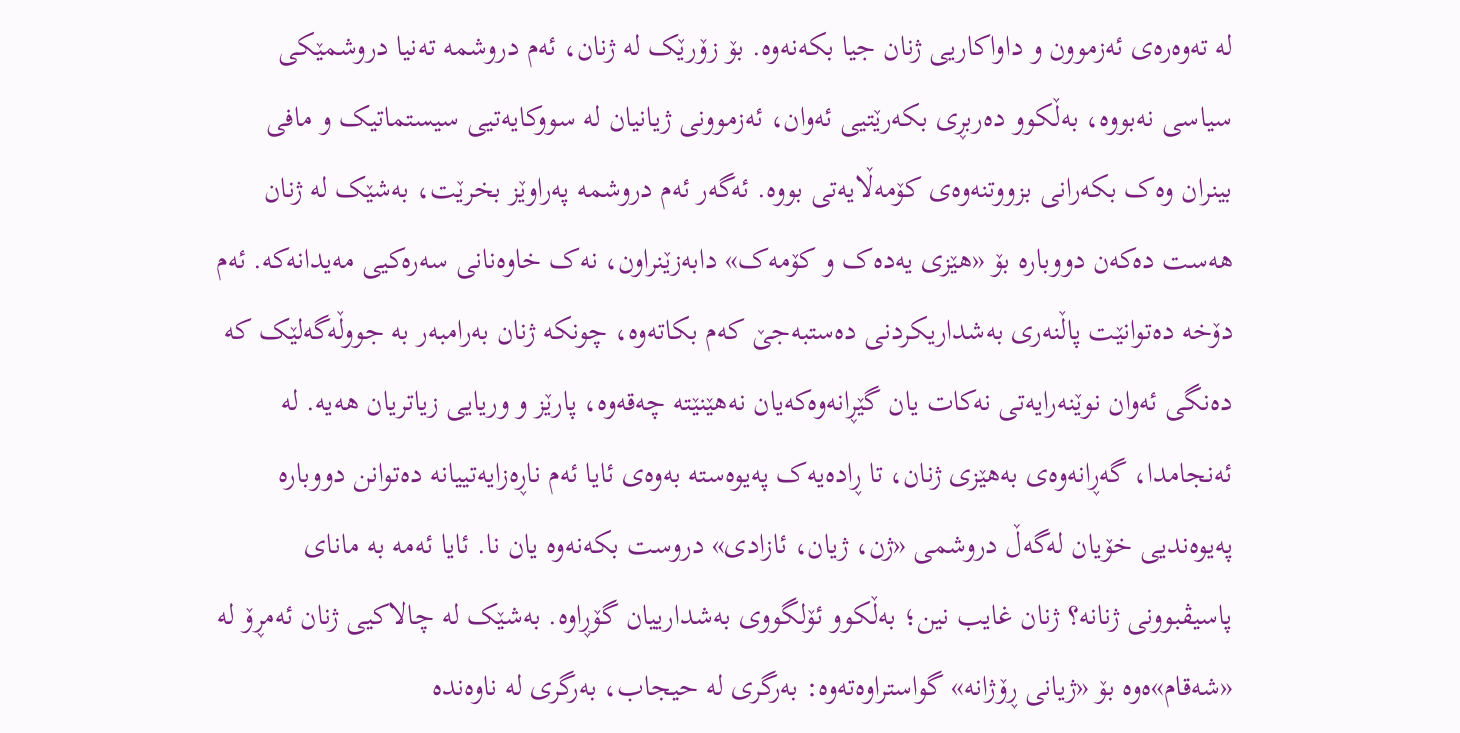لە تەوەرەی ئەزموون و داواکاریی ژنان جیا بکەنەوە. بۆ زۆرێک لە ژنان، ئەم دروشمە تەنیا دروشمێکی سیاسی نەبووە، بەڵکوو دەربڕی بکەرێتیی ئەوان، ئەزموونی ژیانیان لە سووکایەتیی سیستماتیک و مافی بینران وەک بکەرانی بزووتنەوەی کۆمەڵایەتی بووە. ئەگەر ئەم دروشمە پەراوێز بخرێت، بەشێک لە ژنان هەست دەکەن دووبارە بۆ «هێزی یەدەک و کۆمەک» دابەزێنراون، نەک خاوەنانی سەرەکیی مەیدانەکە. ئەم دۆخە دەتوانێت پاڵنەری بەشداریکردنی دەستبەجێ کەم بکاتەوە، چونکە ژنان بەرامبەر بە جووڵەگەلێک کە دەنگی ئەوان نوێنەرایەتی نەکات یان گێڕانەوەکەیان نەهێنێتە چەقەوە، پارێز و وریایی زیاتریان هەیە. لە ئەنجامدا، گەڕانەوەی بەهێزی ژنان، تا ڕادەیەک پەیوەستە بەوەی ئایا ئەم ناڕەزایەتییانە دەتوانن دووبارە پەیوەندیی خۆیان لەگەڵ دروشمی «ژن، ژیان، ئازادی» دروست بکەنەوە یان نا. ئایا ئەمە بە مانای پاسیڤبوونی ژنانە؟ ژنان غایب نین؛ بەڵکوو ئۆلگووی بەشدارییان گۆڕاوە. بەشێک لە چالاکیی ژنان ئەمڕۆ لە «شەقام»ەوە بۆ «ژیانی ڕۆژانە» گواستراوەتەوە: بەرگری لە حیجاب، بەرگری لە ناوەندە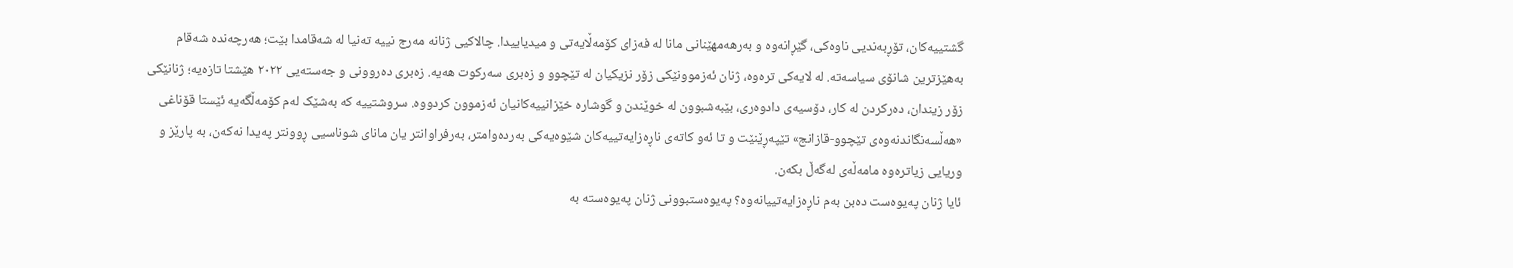گشتییەکان، تۆڕبەندیی ناوەکی، گێڕانەوە و بەرهەمهێنانی مانا لە فەزای کۆمەڵایەتی و میدیاییدا. چالاکیی ژنانە مەرج نییە تەنیا لە شەقامدا بێت؛ هەرچەندە شەقام بەهێزترین شانۆی سیاسەتە. لە لایەکی ترەوە، ژنان ئەزموونێکی زۆر نزیکیان لە تێچوو و زەبری سەرکوت هەیە. زەبری دەروونی و جەستەیی ٢٠٢٢ هێشتا تازەیە؛ ژنانێکی زۆر زیندان، دەرکردن لە کار، دۆسیەی دادوەری، بێبەشبوون لە خوێندن و گوشارە خێزانییەکانیان ئەزموون کردووە. سروشتییە کە بەشێک لەم کۆمەڵگەیە ئێستا قۆناغی «هەڵسەنگاندنەوەی تێچوو-قازانج» تێپەڕێنێت و تا ئەو کاتەی ناڕەزایەتییەکان شێوەیەکی بەردەوامتر، بەرفراوانتر یان مانای شوناسیی ڕوونتر پەیدا نەکەن، بە پارێز و وریایی زیاترەوە مامەڵەی لەگەڵ بکەن.
ئایا ژنان پەیوەست دەبن بەم ناڕەزایەتییانەوە؟ پەیوەستبوونی ژنان پەیوەستە بە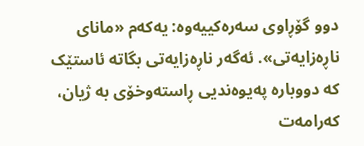دوو گۆڕاوی سەرەکییەوە: یەکەم «مانای ناڕەزایەتی». ئەگەر ناڕەزایەتی بگاتە ئاستێک کە دووبارە پەیوەندیی ڕاستەوخۆی بە ژیان، کەرامەت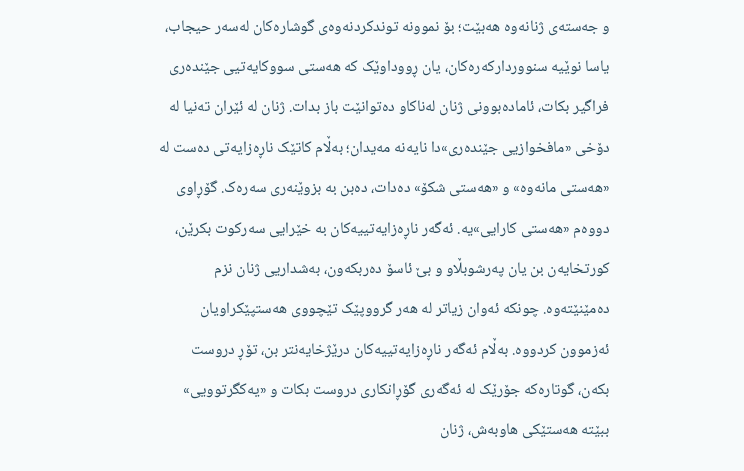و جەستەی ژنانەوە هەبێت؛ بۆ نموونە توندکردنەوەی گوشارەکان لەسەر حیجاب، یاسا نوێیە سنووردارکەرەکان، یان ڕووداوێک کە هەستی سووکایەتیی جێندەری فراگیر بکات، ئامادەبوونی ژنان لەناکاو دەتوانێت باز بدات. ژنان لە ئێران تەنیا لە دۆخی «مافخوازیی جێندەری»دا نایەنە مەیدان؛ بەڵام کاتێک ناڕەزایەتی دەست لە «هەستی مانەوە» و «هەستی شکۆ» دەدات، دەبن بە بزوێنەری سەرەک. گۆڕاوی دووەم «هەستی کارایی»یە. ئەگەر ناڕەزایەتییەکان بە خێرایی سەرکوت بکرێن، کورتخایەن بن یان پەرشوبڵاو و بێ ئاسۆ دەربکەون، بەشداریی ژنان نزم دەمێنێتەوە. چونکە ئەوان زیاتر لە هەر گرووپێک تێچووی هەستپێکراویان ئەزموون کردووە. بەڵام ئەگەر ناڕەزایەتییەکان درێژخایەنتر بن، تۆڕ دروست بکەن، گوتارەکە جۆرێک لە ئەگەری گۆڕانکاری دروست بکات و «یەکگرتوویی» ببێتە هەستێکی هاوبەش، ژنان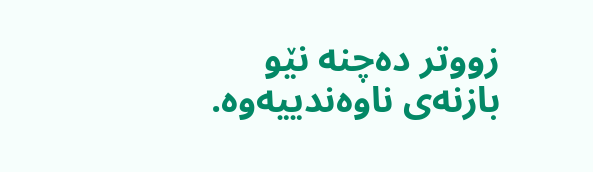زووتر دەچنە نێو بازنەی ناوەندییەوە.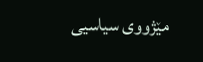مێژووی سیاسیی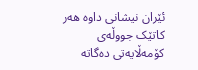ئێران نیشانی داوە هەر کاتێک جووڵەی کۆمەڵایەتی دەگاتە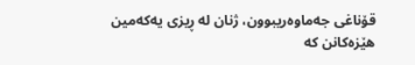قۆناغی جەماوەریبوون، ژنان لە ڕیزی یەکەمین هێزەکانن کە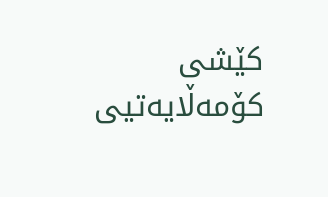کێشی کۆمەڵایەتیی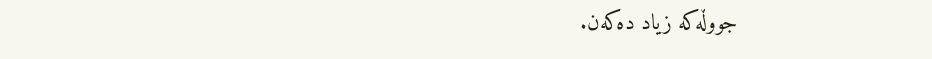جووڵەکە زیاد دەکەن.